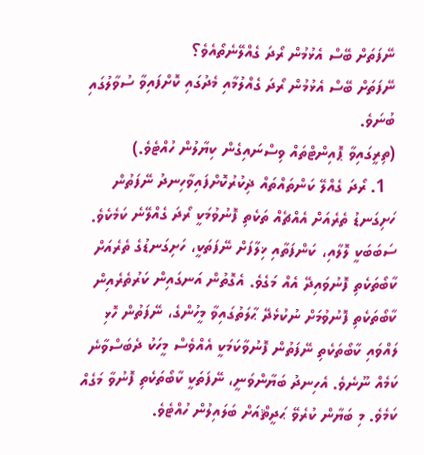ނޭފަތަށް ބޭސް އެޅުމުން ރޯދަ ގެއްލޭނެތޯއެވެ؟
ނޭފަތަށް ބޭސް އެޅުމުން ރޯދަ ގެއްލުމާއި މެދުގައި ކޮށްފައިވާ ސުވާލުގައި ބުނަވެ.
(ތިރީގައިވާ ޕޮއިންޓްތައް ވިސްނައިގެން ކިޔާލުން ހުއްޓެވެ.)
  1. ރޯދަ ގެއްލޭ ކަންތައްތައް ޛިކުރުކޮށްފައިވާހިނދު ނޭފަތުން ހަށިގަނޑު ތެރެއަށް އެއްޗެއް ތަކެތި ފޮނުވުމަކީ ރޯދަ ގެއްލޭނެ ކަމެކެވެ. ސަބަބަކީ ލޮލާއި، ކަންފަތާއި ޚިލާފަށް ނޭފަތަކީ، ހަށިގަނޑުގެ ތެރެއަށް ކާބޯތަކެތި ފޮނުވައިދޭ އެއް މަގެވެ. އެގޮތުން އަނގައިން ކަރުތެރެއިން ކާބޯތަކެތި ފޮނުވުމަށް ނުކުޅެދޭ ޙާލަތުގައިވާ މީހުންގެ، ނޭފަތުން ހޮޅި ލައްވައި ކާބޯތަކެތި ނޭފަތުން ފޮނުވާކަމަކީ އެއްވެސް މީހަކު ދެބަސްވާނެ ކަމެއް ނޫނެވެ. އެހިނދު ބަޔާންވަނީ، ނޭފަތަކީ ކާބޯތަކެތި ފޮނުވާ މަގެއް ކަމެވެ. މި ބަޔާން ކުރެވޭ ޙަދީޘްއަށް ބަލައިލުން ހުއްޓެވެ.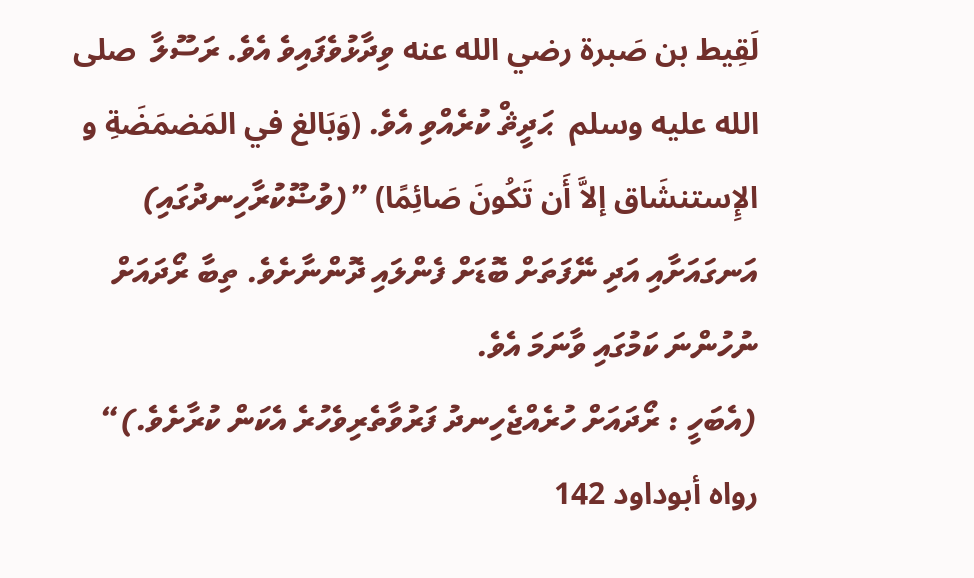لَقِيط بن صَبرة رضي الله عنه ވިދާޅުވެފައިވެ އެވެ. ރަސޫލާ  صلى الله عليه وسلم  ޙަދީޘް ކުރެއްވި އެވެ. (وَبَالغ في المَضمَضَةِ و الإِستنشَاق إلاَّ أَن تَكُونَ صَائِمًا) ”(ވުޟޫކުރާހިނދުގައި) އަނގައަށާއި އަދި ނޭފަތަށް ބޮޑަށް ފެންލައި ދޮންނާށެވެ. ތިބާ ރޯދައަށް ނުހުންނަ ކަމުގައި ވާނަމަ އެވެ.
(އެބަހީ : ރޯދައަށް ހުރެއްޖެހިނދު ފަރުވާތެރިވެހުރެ އެކަން ކުރާށެވެ.)“ رواه أبوداود 142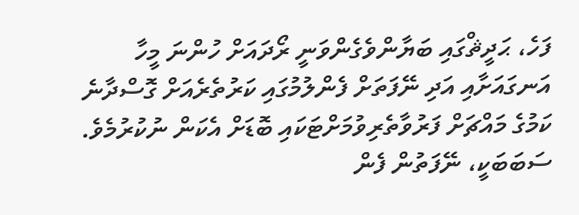ފަހެ، ޙަދީޘްގައި ބަޔާންވެގެންވަނީ ރޯދައަށް ހުންނަ މީހާ އަނގައަށާއި އަދި ނޭފަތަށް ފެންލުމުގައި ކަރުތެރެއަށް ގޮސްދާނެ ކަމުގެ މައްޗަށް ފަރުވާތެރިވުމަށްޓަކައި ބޮޑަށް އެކަން ނުކުރުމެވެ. ސަބަބަކީ، ނޭފަތުން ފެން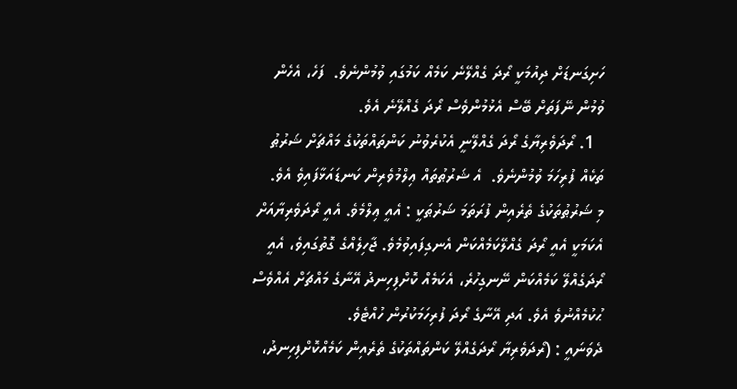ހަށިގަނޑަށް ދިއުމަކީ ރޯދަ ގެއްލޭނެ ކަމެއް ކަމުގައި ވުމުންނެވެ.  ފަހެ، އެހެން ވުމުން ނޭފަތަށް ބޭސް އެޅުމުންވެސް ރޯދަ ގެއްލޭނެ އެވެ.
  1. ރޯދަވެރިޔާގެ ރޯދަ ގެއްލޭނީ އެކުރެވުނު ކަންތައްތަކުގެ މައްޗަށް ޝަރުޠު ތަކެއް ފުރިހަމަ ވުމުންނެވެ.  އެ ޝަރުޠުތައް ޢިލްމުވެރިން ކަނޑައަޅާފައިވެ އެވެ.
މި ޝަރުޠުތަކުގެ ތެރެއިން ފުރަތަމަ ޝަރުޠަކީ : އެއީ ޢިލްމެވެ. އެއީ ރޯދަވެރިޔާއަށް އެކަމަކީ އެއީ ރޯދަ ގެއްލޭކަމެއްކަން އެނގިފައިވުމެވެ. ޖާހިލެއްގެ ގޮތުގައިވެ، އެއީ ރޯދަގެއްލޭ ކަމެއްކަން ނޭނގިހުރެ، އެކަމެއް ކޮށްފިހިނދު އޭނާގެ މައްޗަށް އެއްވެސް ޙުކުމެއްނުވެ އެވެ. އަދި އޭނާގެ ރޯދަ ފުރިހަމަކުރުން ހުއްޓެވެ.
ދެވަނައީ : (ރޯދަވެރިޔާ ރޯދަގެއްލޭ ކަންތައްތަކުގެ ތެރެއިން ކަމެއްކޮށްފިހިނދު،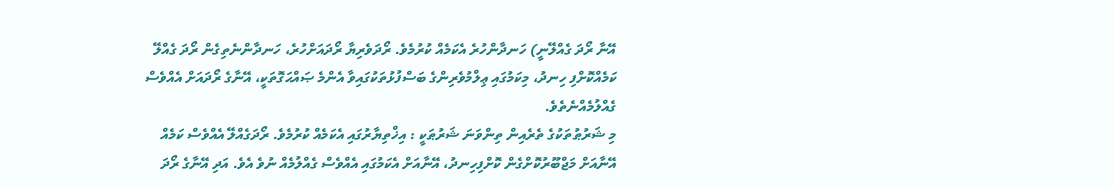އޭނާ ރޯދަ ގެއްލޭނީ) ހަނދާންހުރެ އެކަމެއް ކުރުމެވެ. ރޯދަވެރިޔާ ރޯދައަށްހުރެ، ހަނދާންނެތިގެން ރޯދަ ގެއްލޭ ކަމެއްކޮށްފި ހިނދު، މިކަމުގައި ޢިލްމުވެރިންގެ ބަސްފުޅުތަކުގައިވާ އެންމެ ޞައްޙަގޮތަކީ، އޭނާގެ ރޯދައަށް އެއްވެސް ގެއްލުމެއްނެތެވެ.
މި ޝަރުޠުތަކުގެ ތެރެއިން ތިންވަނަ ޝަރުޠަކީ : އިޚްތިޔާރުގައި އެކަމެއް ކުރުމެވެ. ރޯދަގެއްލޭ އެއްވެސް ކަމެއް އޭނާއަށް މަޖްބޫރުކޮށްގެން ކޮށްފިހިނދު، އޭނާއަށް އެކަމުގައި އެއްވެސް ގެއްލުމެއް ނުވެ އެވެ. އަދި އޭނާގެ ރޯދަ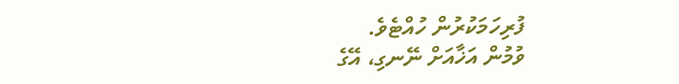ފުރިހަމަކުރުން ހުއްޓެވެ.
ވުމުން އަޚާއަށް ނޭނގި، އޭގެ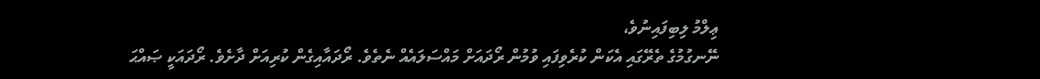ޢިލްމު ލިބިފައިނުވެ،
ނޭނގުމުގެ ތެރޭގައި އެކަން ކުރެވިފައި ވުމުން ރޯދައަށް މައްސަލައެއް ނެތެވެ. ރޯދައާއިގެން ކުރިއަށް ދާށެވެ. ރޯދައަކީ ޞައްޙަ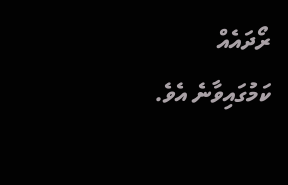ރޯދައެއް ކަމުގައިވާނެ އެވެ.